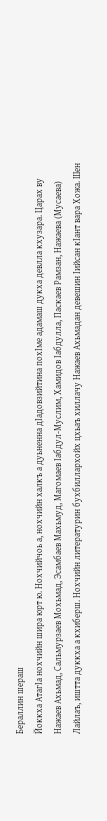Бераллин шераш
Йоккха АтагIа нохчийн шира юрт ю. Нохчийчоь а, нохчийн халкъ а дуьненна дIадовзийтина похIме адамаш дукха девлла кхузара. Царах ву Нажаев Ахьмад, Сальмурзаев Мохьмад, Эсамбаев Махьмуд, Магомаев Iабдул-Муслим, Хамидов Iабдулла, Паскаев Рамзан, Нажаева (Мусаева) Лайлаъ, иштта дуккха а кхиберш. Нохчийн литературин бухбиллархойх цхьаъ хиллачу Нажаев Ахьмадан девешин Iийсан кIант вара Хожа. Шен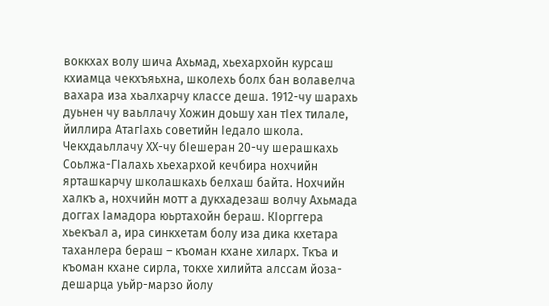воккхах волу шича Ахьмад, хьехархойн курсаш кхиамца чекхъяьхна, школехь болх бан волавелча вахара иза хьалхарчу классе деша. 1912-чу шарахь дуьнен чу ваьллачу Хожин доьшу хан тIех тилале, йиллира АтагIахь советийн Iедало школа. Чекхдаьллачу ХХ-чу бIешеран 20-чу шерашкахь Соьлжа-ГIалахь хьехархой кечбира нохчийн ярташкарчу школашкахь белхаш байта. Нохчийн халкъ а, нохчийн мотт а дукхадезаш волчу Ахьмада доггах Iамадора юьртахойн бераш. КIорггера хьекъал а, ира синкхетам болу иза дика кхетара таханлера бераш – къоман кхане хиларх. Ткъа и къоман кхане сирла, токхе хилийта алссам йоза-дешарца уьйр-марзо йолу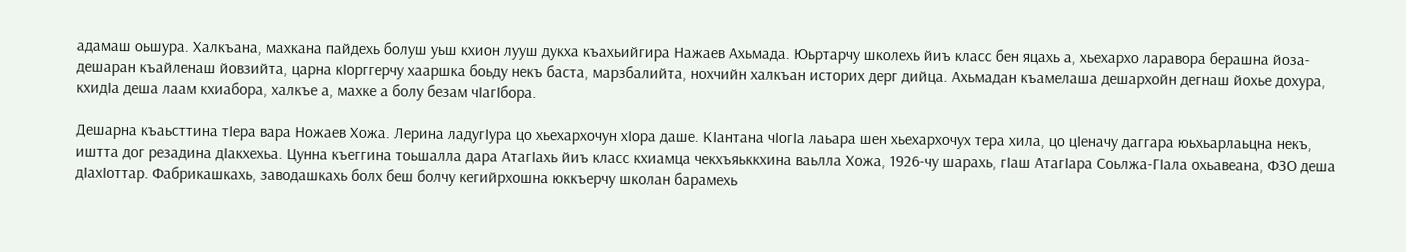адамаш оьшура. Халкъана, махкана пайдехь болуш уьш кхион лууш дукха къахьийгира Нажаев Ахьмада. Юьртарчу школехь йиъ класс бен яцахь а, хьехархо ларавора берашна йоза-дешаран къайленаш йовзийта, царна кIорггерчу хааршка боьду некъ баста, марзбалийта, нохчийн халкъан историх дерг дийца. Ахьмадан къамелаша дешархойн дегнаш йохье дохура, кхидIа деша лаам кхиабора, халкъе а, махке а болу безам чIагIбора.

Дешарна къаьсттина тIера вара Ножаев Хожа. Лерина ладугIура цо хьехархочун хIора даше. КIантана чIогIа лаьара шен хьехархочух тера хила, цо цIеначу даггара юьхьарлаьцна некъ, иштта дог резадина дIакхехьа. Цунна къеггина тоьшалла дара АтагIахь йиъ класс кхиамца чекхъяьккхина ваьлла Хожа, 1926-чу шарахь, гIаш АтагIара Соьлжа-ГIала охьавеана, ФЗО деша дIахIоттар. Фабрикашкахь, заводашкахь болх беш болчу кегийрхошна юккъерчу школан барамехь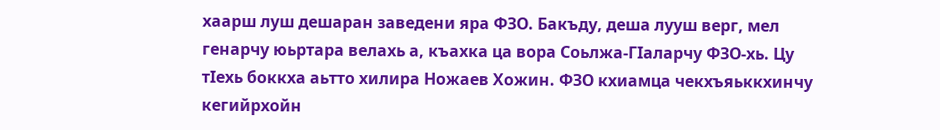хаарш луш дешаран заведени яра ФЗО. Бакъду, деша лууш верг, мел генарчу юьртара велахь а, къахка ца вора Соьлжа-ГIаларчу ФЗО-хь. Цу тIехь боккха аьтто хилира Ножаев Хожин. ФЗО кхиамца чекхъяьккхинчу кегийрхойн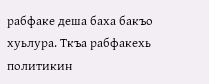рабфаке деша баха бакъо хуьлура. Ткъа рабфакехь политикин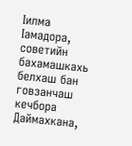Iилма Iамадора, советийн бахамашкахь белхаш бан говзанчаш кечбора Даймахкана,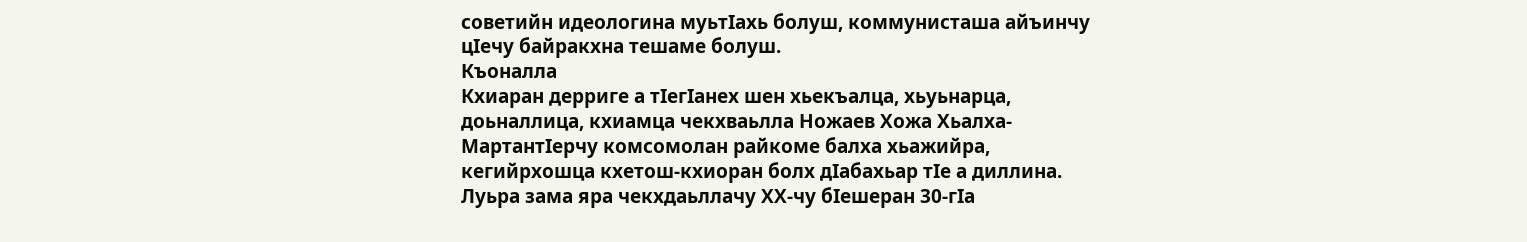советийн идеологина муьтIахь болуш, коммунисташа айъинчу цIечу байракхна тешаме болуш.
Къоналла
Кхиаран дерриге а тIегIанех шен хьекъалца, хьуьнарца, доьналлица, кхиамца чекхваьлла Ножаев Хожа Хьалха-МартантIерчу комсомолан райкоме балха хьажийра, кегийрхошца кхетош-кхиоран болх дIабахьар тIе а диллина.
Луьра зама яра чекхдаьллачу ХХ-чу бIешеран 30-гIа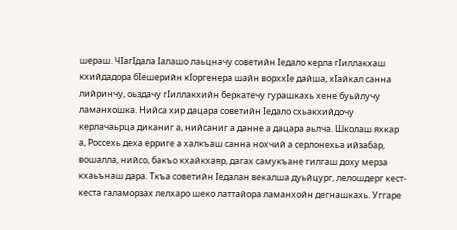шераш. ЧIагIдала Iалашо лаьцначу советийн Iедало керла гIиллакхаш кхийдадора бIешерийн кIоргенера шайн ворххIе дайша, хIайкал санна лийринчу, оьздачу гIиллакхийн беркатечу гурашкахь хене буьйлучу ламанхошка. Нийса хир дацара советийн Iедало схьакхийдочу керлачаьрца диканиг а, нийсаниг а данне а дацара аьлча. Школаш яхкар а, Россехь деха ерриге а халкъаш санна нохчий а серлонехьа ийзабар, вошалла, нийсо, бакъо кхайкхаяр, дагах самукъане гилгаш доху мерза кхаьънаш дара. Ткъа советийн Iедалан векалша дуьйцург, лелошдерг кест-кеста галаморзах лелхаро шеко латтайора ламанхойн дегнашкахь. Уггаре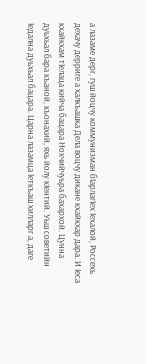а лазаме дерг, гуш йоцчу коммунизман бIарлагIех Iехалой, Россехь дехачу дерриге а халкъашка Дела воцчу дикане кхайкхар дара. И Iеса кхайкхам тIелаца кийча бацара Нохчийчуьра бахархой. Цунна дуьхьал бара къаной, къонахий, яхь йолу кIентий. Уьш советийн Iедална дуьхьал бацара. Царна лазамца Iеткъаш хилларг а, даге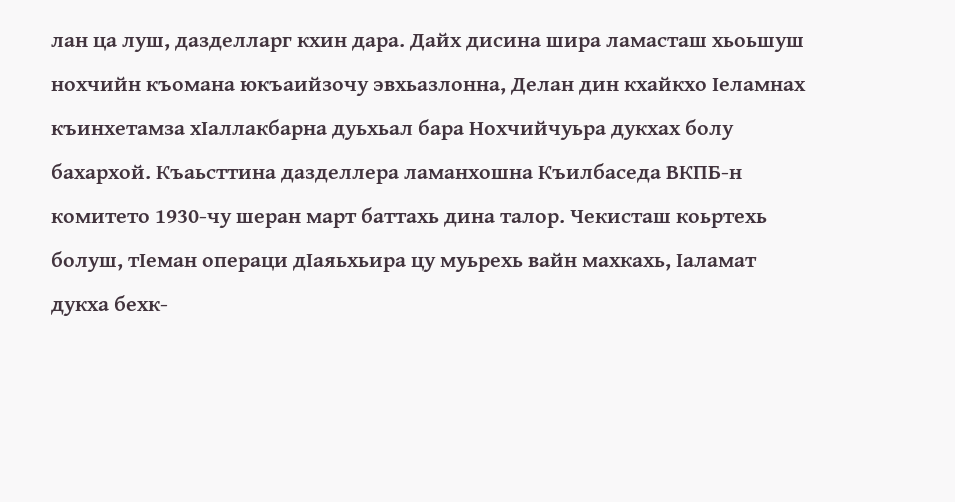лан ца луш, дазделларг кхин дара. Дайх дисина шира ламасташ хьоьшуш нохчийн къомана юкъаийзочу эвхьазлонна, Делан дин кхайкхо Iеламнах къинхетамза хIаллакбарна дуьхьал бара Нохчийчуьра дукхах болу бахархой. Къаьсттина дазделлера ламанхошна Къилбаседа ВКПБ-н комитето 1930-чу шеран март баттахь дина талор. Чекисташ коьртехь болуш, тIеман операци дIаяьхьира цу муьрехь вайн махкахь, Iаламат дукха бехк-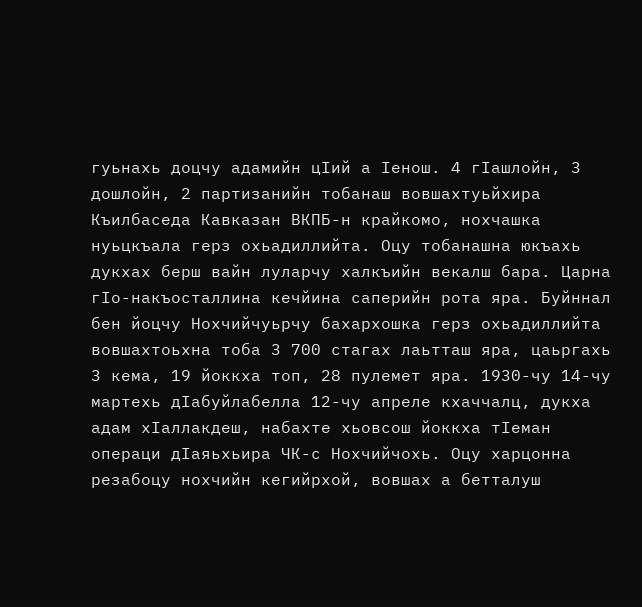гуьнахь доцчу адамийн цIий а Iенош. 4 гIашлойн, 3 дошлойн, 2 партизанийн тобанаш вовшахтуьйхира Къилбаседа Кавказан ВКПБ-н крайкомо, нохчашка нуьцкъала герз охьадиллийта. Оцу тобанашна юкъахь дукхах берш вайн луларчу халкъийн векалш бара. Царна гIо-накъосталлина кечйина саперийн рота яра. Буйннал бен йоцчу Нохчийчуьрчу бахархошка герз охьадиллийта вовшахтоьхна тоба 3 700 стагах лаьтташ яра, цаьргахь 3 кема, 19 йоккха топ, 28 пулемет яра. 1930-чу 14-чу мартехь дIабуйлабелла 12-чу апреле кхаччалц, дукха адам хIаллакдеш, набахте хьовсош йоккха тIеман операци дIаяьхьира ЧК-с Нохчийчохь. Оцу харцонна резабоцу нохчийн кегийрхой, вовшах а бетталуш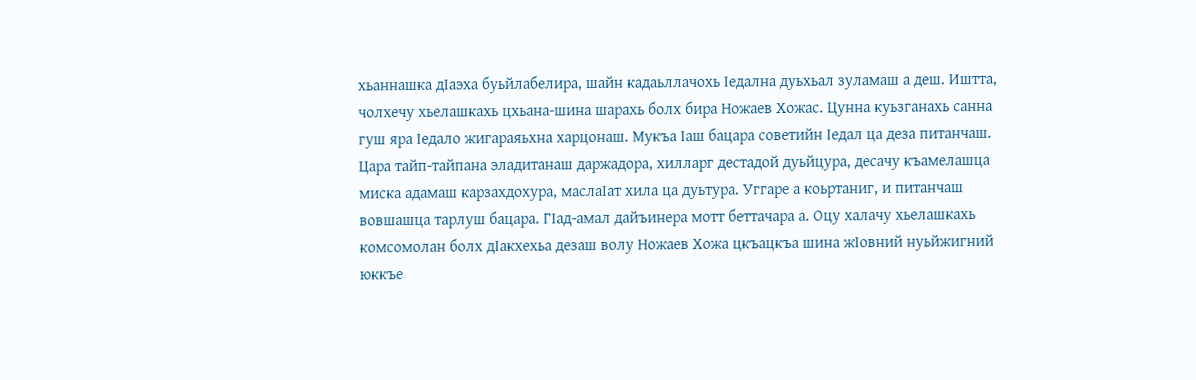хьаннашка дIаэха буьйлабелира, шайн кадаьллачохь Iедална дуьхьал зуламаш а деш. Иштта, чолхечу хьелашкахь цхьана-шина шарахь болх бира Ножаев Хожас. Цунна куьзганахь санна гуш яра Iедало жигараяьхна харцонаш. Мукъа Iаш бацара советийн Iедал ца деза питанчаш. Цара тайп-тайпана эладитанаш даржадора, хилларг дестадой дуьйцура, десачу къамелашца миска адамаш карзахдохура, маслаIат хила ца дуьтура. Уггаре а коьртаниг, и питанчаш вовшашца тарлуш бацара. ГIад-амал дайъинера мотт беттачара а. Оцу халачу хьелашкахь комсомолан болх дIакхехьа дезаш волу Ножаев Хожа цкъацкъа шина жIовний нуьйжигний юккъе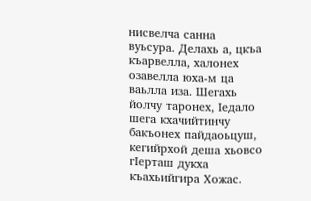нисвелча санна вуьсура. Делахь а, цкъа къарвелла, халонех озавелла юха-м ца ваьлла иза. Шегахь йолчу таронех, Iедало шега кхачийтинчу бакъонех пайдаоьцуш, кегийрхой деша хьовсо гIерташ дукха къахьийгира Хожас.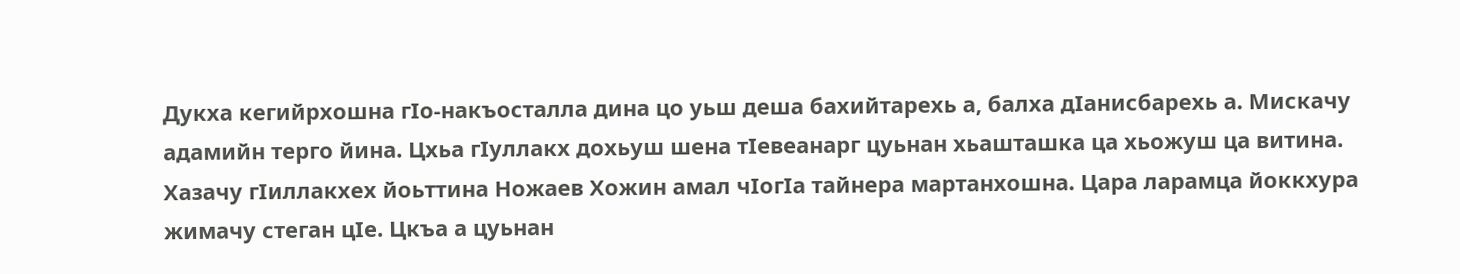Дукха кегийрхошна гIо-накъосталла дина цо уьш деша бахийтарехь а, балха дIанисбарехь а. Мискачу адамийн терго йина. Цхьа гIуллакх дохьуш шена тIевеанарг цуьнан хьашташка ца хьожуш ца витина. Хазачу гIиллакхех йоьттина Ножаев Хожин амал чIогIа тайнера мартанхошна. Цара ларамца йоккхура жимачу стеган цIе. Цкъа а цуьнан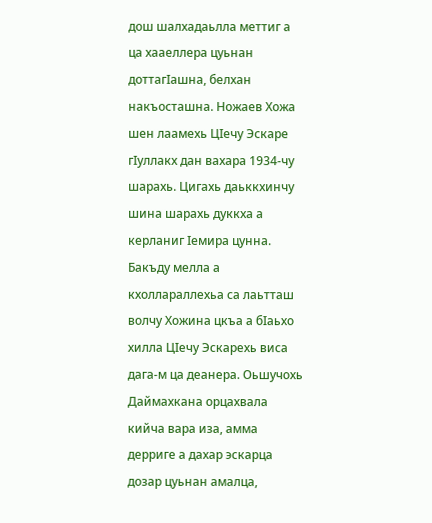дош шалхадаьлла меттиг а ца хааеллера цуьнан доттагIашна, белхан накъосташна. Ножаев Хожа шен лаамехь ЦIечу Эскаре гIуллакх дан вахара 1934-чу шарахь. Цигахь даьккхинчу шина шарахь дуккха а керланиг Iемира цунна. Бакъду мелла а кхоллараллехьа са лаьтташ волчу Хожина цкъа а бIаьхо хилла ЦIечу Эскарехь виса дага-м ца деанера. Оьшучохь Даймахкана орцахвала кийча вара иза, амма дерриге а дахар эскарца дозар цуьнан амалца,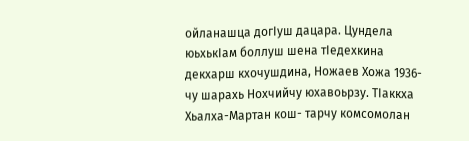ойланашца догIуш дацара. Цундела юьхькIам боллуш шена тIедехкина декхарш кхочушдина, Ножаев Хожа 1936-чу шарахь Нохчийчу юхавоьрзу. ТIаккха Хьалха-Мартан кош- тарчу комсомолан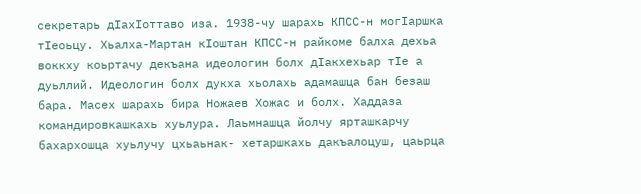секретарь дIахIоттаво иза. 1938-чу шарахь КПСС-н могIаршка тIеоьцу. Хьалха-Мартан кIоштан КПСС-н райкоме балха дехьа воккху коьртачу декъана идеологин болх дIакхехьар тIе а дуьллий. Идеологин болх дукха хьолахь адамашца бан безаш бара. Масех шарахь бира Ножаев Хожас и болх. Хаддаза командировкашкахь хуьлура. Лаьмнашца йолчу ярташкарчу бахархошца хуьлучу цхьаьнак- хетаршкахь дакъалоцуш, цаьрца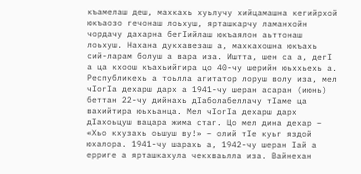къамелаш деш, махкахь хуьлучу хийцамашна кегийрхой юкъаозо гечонаш лоьхуш, ярташкарчу ламанхойн чордачу дахарна бегIийлаш юкъаялон аьттонаш лоьхуш. Нахана дукхавезаш а, махкахошна юкъахь сий-ларам болуш а вара иза. Иштта, шен са а, дегI а ца кхоош къахьийгира цо 40-чу шерийн юьххьехь а. Республикехь а тоьлла агитатор лоруш волу иза, мел чIогIа дехарш дарх а 1941-чу шеран асаран (июнь) беттан 22-чу дийнахь дIаболабеллачу тIаме ца вахийтира юьхьанца. Мел чIогIа дехарш дарх дIахоьцуш вацара жима стаг. Цо мел дина дехар – «Хьо кхузахь оьшуш ву!» – олий тIе куьг яздой юхалора. 1941-чу шарахь а, 1942-чу шеран Iай а ерриге а ярташкахула чекхваьлла иза. Вайнехан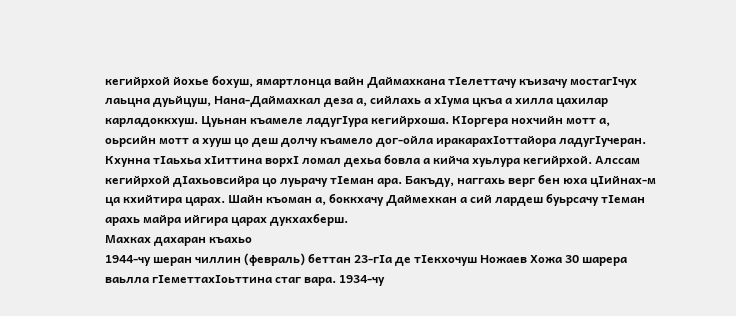кегийрхой йохье бохуш, ямартлонца вайн Даймахкана тIелеттачу къизачу мостагIчух лаьцна дуьйцуш, Нана-Даймахкал деза а, сийлахь а хIума цкъа а хилла цахилар карладоккхуш. Цуьнан къамеле ладугIура кегийрхоша. КIоргера нохчийн мотт а, оьрсийн мотт а хууш цо деш долчу къамело дог-ойла иракарахIоттайора ладугIучеран. Кхунна тIаьхьа хIиттина ворхI ломал дехьа бовла а кийча хуьлура кегийрхой. Алссам кегийрхой дIахьовсийра цо луьрачу тIеман ара. Бакъду, наггахь верг бен юха цIийнах-м ца кхийтира царах. Шайн къоман а, боккхачу Даймехкан а сий лардеш буьрсачу тIеман арахь майра ийгира царах дукхахберш.
Махках дахаран къахьо
1944-чу шеран чиллин (февраль) беттан 23-гIа де тIекхочуш Ножаев Хожа 30 шарера ваьлла гIеметтахIоьттина стаг вара. 1934-чу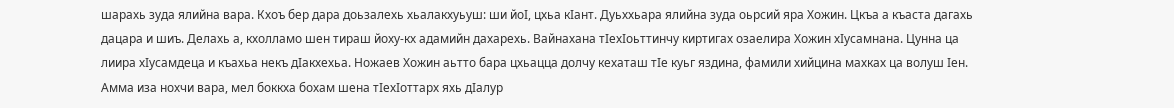шарахь зуда ялийна вара. Кхоъ бер дара доьзалехь хьалакхуьуш: ши йоI, цхьа кIант. Дуьххьара ялийна зуда оьрсий яра Хожин. Цкъа а къаста дагахь дацара и шиъ. Делахь а, кхолламо шен тираш йоху-кх адамийн дахарехь. Вайнахана тIехIоьттинчу киртигах озаелира Хожин хIусамнана. Цунна ца лиира хIусамдеца и къахьа некъ дIакхехьа. Ножаев Хожин аьтто бара цхьацца долчу кехаташ тIе куьг яздина, фамили хийцина махках ца волуш Iен. Амма иза нохчи вара, мел боккха бохам шена тIехIоттарх яхь дIалур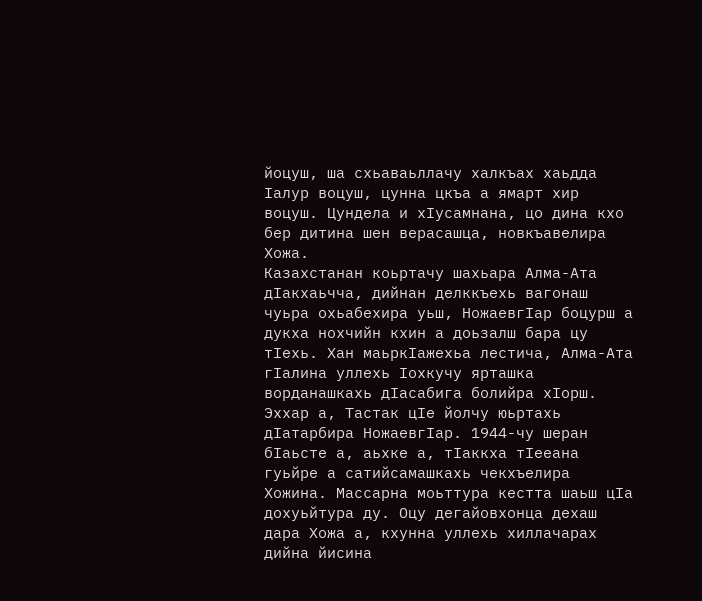йоцуш, ша схьаваьллачу халкъах хаьдда Iалур воцуш, цунна цкъа а ямарт хир воцуш. Цундела и хIусамнана, цо дина кхо бер дитина шен верасашца, новкъавелира Хожа.
Казахстанан коьртачу шахьара Алма-Ата дIакхаьчча, дийнан делккъехь вагонаш чуьра охьабехира уьш, НожаевгIар боцурш а дукха нохчийн кхин а доьзалш бара цу тIехь. Хан маьркIажехьа лестича, Алма-Ата гIалина уллехь Iохкучу ярташка ворданашкахь дIасабига болийра хIорш. Эххар а, Тастак цIе йолчу юьртахь дIатарбира НожаевгIар. 1944-чу шеран бIаьсте а, аьхке а, тIаккха тIееана гуьйре а сатийсамашкахь чекхъелира Хожина. Массарна моьттура кестта шаьш цIа дохуьйтура ду. Оцу дегайовхонца дехаш дара Хожа а, кхунна уллехь хиллачарах дийна йисина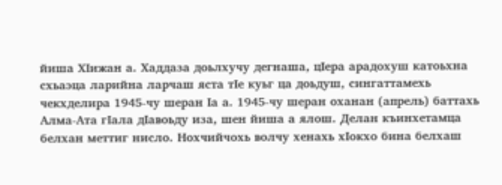йиша ХIижан а. Хаддаза доьлхучу дегнаша, цIера арадохуш катоьхна схьаэца ларийна ларчаш яста тIе куьг ца доьдуш, сингаттамехь чекхделира 1945-чу шеран Iа а. 1945-чу шеран оханан (апрель) баттахь Алма-Ата гIала дIавоьду иза, шен йиша а ялош. Делан къинхетамца белхан меттиг нисло. Нохчийчохь волчу хенахь хIокхо бина белхаш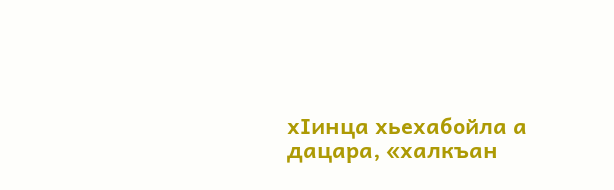хIинца хьехабойла а дацара, «халкъан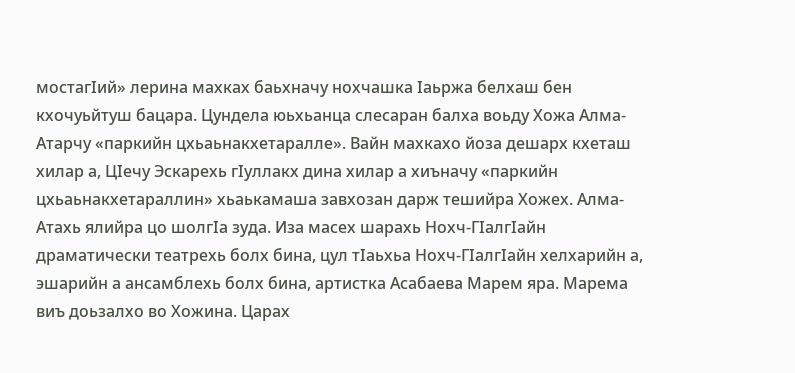мостагIий» лерина махках баьхначу нохчашка Iаьржа белхаш бен кхочуьйтуш бацара. Цундела юьхьанца слесаран балха воьду Хожа Алма-Атарчу «паркийн цхьаьнакхетаралле». Вайн махкахо йоза дешарх кхеташ хилар а, ЦIечу Эскарехь гIуллакх дина хилар а хиъначу «паркийн цхьаьнакхетараллин» хьаькамаша завхозан дарж тешийра Хожех. Алма-Атахь ялийра цо шолгIа зуда. Иза масех шарахь Нохч-ГIалгIайн драматически театрехь болх бина, цул тIаьхьа Нохч-ГIалгIайн хелхарийн а, эшарийн а ансамблехь болх бина, артистка Асабаева Марем яра. Марема виъ доьзалхо во Хожина. Царах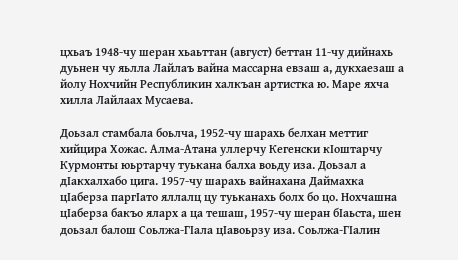цхьаъ 1948-чу шеран хьаьттан (август) беттан 11-чу дийнахь дуьнен чу яьлла Лайлаъ вайна массарна евзаш а, дукхаезаш а йолу Нохчийн Республикин халкъан артистка ю. Маре яхча хилла Лайлаах Мусаева.

Доьзал стамбала боьлча, 1952-чу шарахь белхан меттиг хийцира Хожас. Алма-Атана уллерчу Кегенски кIоштарчу Курмонты юьртарчу туькана балха воьду иза. Доьзал а дIакхалхабо цига. 1957-чу шарахь вайнахана Даймахка цIаберза паргIато яллалц цу туьканахь болх бо цо. Нохчашна цIаберза бакъо яларх а ца тешаш, 1957-чу шеран бIаьста, шен доьзал балош Соьлжа-ГIала цIавоьрзу иза. Соьлжа-ГIалин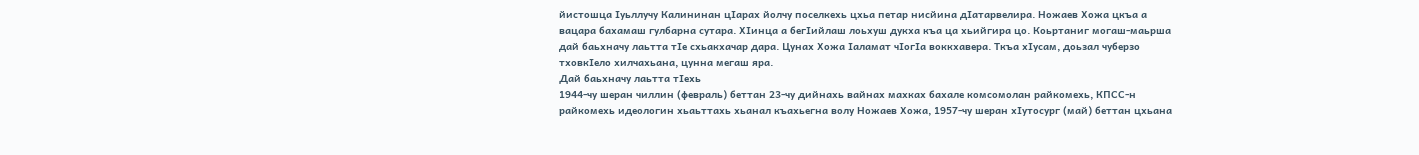йистошца Iуьллучу Калининан цIарах йолчу поселкехь цхьа петар нисйина дIатарвелира. Ножаев Хожа цкъа а вацара бахамаш гулбарна сутара. ХIинца а бегIийлаш лоьхуш дукха къа ца хьийгира цо. Коьртаниг могаш-маьрша дай баьхначу лаьтта тIе схьакхачар дара. Цунах Хожа Iаламат чIогIа воккхавера. Ткъа хIусам, доьзал чуберзо тховкIело хилчахьана, цунна мегаш яра.
Дай баьхначу лаьтта тIехь
1944-чу шеран чиллин (февраль) беттан 23-чу дийнахь вайнах махках бахале комсомолан райкомехь, КПСС-н райкомехь идеологин хьаьттахь хьанал къахьегна волу Ножаев Хожа, 1957-чу шеран хIутосург (май) беттан цхьана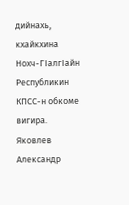дийнахь, кхайкхина Нохч-ГIалгIайн Республикин КПСС-н обкоме вигира. Яковлев Александр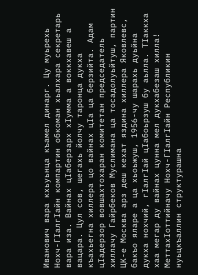Иванович вара кхьуьнца къамел динарг. Цу муьрехь Нохч-ГIалгIайн компартин обкоман хьалхара секретарь вара иза. Вайнах цIаберзарх хIумма а воккхавеш а вацара. Цул сов, шегахь йолчу таронца дукха къахьегна хиллера цо вайнах цIа ца берзийта. Адам цIадерзор вовшахтохаран комитетан председатель хиллачу Гайрбеков Муслимана ца тосадолуьйтуш, партин ЦК-е Москва арз деш кехат яздина хиллера Яковлевс, бакъо яларе а ца хьоьжуш, 1956-чу шарахь дуьйна дукха нохчий, гIалгIай цIабоьрзуш бу аьлла. ТIаккха хаа мегар ду вайнах цунна мел дукхабезаш хилла! МеттахIоттийначу Нохч-ГIалгIайн Республикин нуьцкъаллин структурашна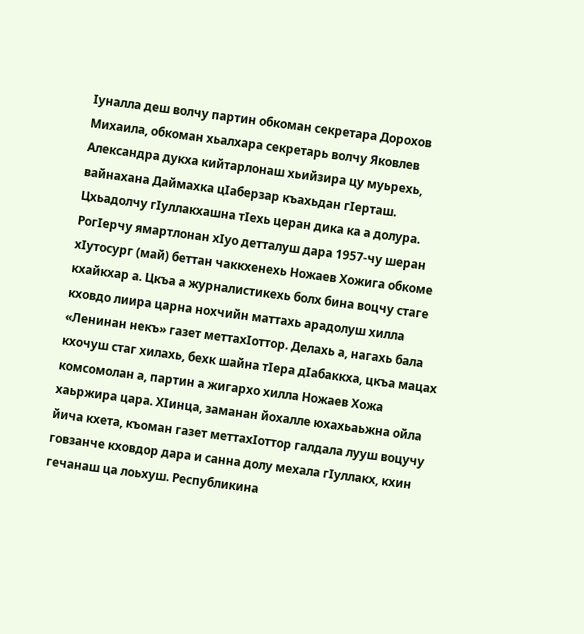Iуналла деш волчу партин обкоман секретара Дорохов Михаила, обкоман хьалхара секретарь волчу Яковлев Александра дукха кийтарлонаш хьийзира цу муьрехь, вайнахана Даймахка цIаберзар къахьдан гIерташ. Цхьадолчу гIуллакхашна тIехь церан дика ка а долура. РогIерчу ямартлонан хIуо детталуш дара 1957-чу шеран хIутосург (май) беттан чаккхенехь Ножаев Хожига обкоме кхайкхар а. Цкъа а журналистикехь болх бина воцчу стаге кховдо лиира царна нохчийн маттахь арадолуш хилла «Ленинан некъ» газет меттахIоттор. Делахь а, нагахь бала кхочуш стаг хилахь, бехк шайна тIера дIабаккха, цкъа мацах комсомолан а, партин а жигархо хилла Ножаев Хожа хаьржира цара. ХIинца, заманан йохалле юхахьаьжна ойла йича кхета, къоман газет меттахIоттор галдала лууш воцучу говзанче кховдор дара и санна долу мехала гIуллакх, кхин гечанаш ца лоьхуш. Республикина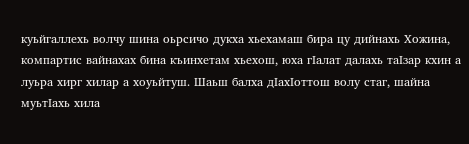куьйгаллехь волчу шина оьрсичо дукха хьехамаш бира цу дийнахь Хожина, компартис вайнахах бина къинхетам хьехош, юха гIалат далахь таIзар кхин а луьра хирг хилар а хоуьйтуш. Шаьш балха дIахIоттош волу стаг, шайна муьтIахь хила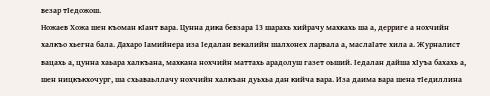везар тIедожош.
Ножаев Хожа шен къоман кIант вара. Цунна дика бевзара 13 шарахь хийрачу махкахь ша а, дерриге а нохчийн халкъо хьегна бала. Дахаро Iамийнера иза Iедалан векалийн шалхонех ларвала а, маслаIате хила а. Журналист вацахь а, цунна хаьара халкъана, махкана нохчийн маттахь арадолуш газет оьший. Iедалан дайша хIуъа бахахь а, шен ницкъкхочург, ша схьаваьллачу нохчийн халкъан дуьхьа дан кийча вара. Иза даима вара шена тIедиллина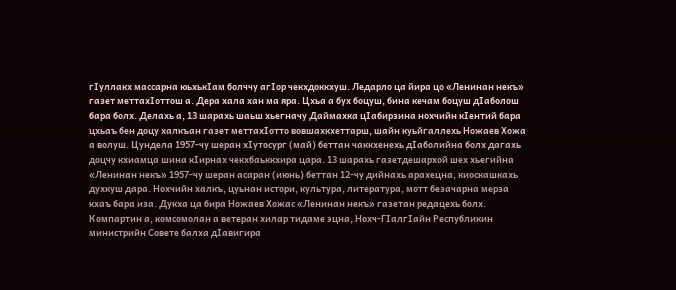гIуллакх массарна юьхькIам болччу агIор чекхдоккхуш. Ледарло ца йира цо «Ленинан некъ» газет меттахIоттош а. Дера хала хан ма яра. Цхьа а бух боцуш, бина кечам боцуш дIаболош бара болх. Делахь а, 13 шарахь шаьш хьегначу Даймахка цIабирзина нохчийн кIентий бара цхьаъ бен доцу халкъан газет меттахIотто вовшахкхеттарш, шайн куьйгаллехь Ножаев Хожа а волуш. Цундела 1957-чу шеран хIутосург (май) беттан чаккхенехь дIаболийна болх дагахь доцчу кхиамца шина кIирнах чекхбаьккхира цара. 13 шарахь газетдешархой шех хьегийна «Ленинан некъ» 1957-чу шеран асаран (июнь) беттан 12-чу дийнахь арахецна, киоскашкахь духкуш дара. Нохчийн халкъ, цуьнан истори, культура, литература, мотт безачарна мерза кхаъ бара иза. Дукха ца бира Ножаев Хожас «Ленинан некъ» газетан редацехь болх. Компартин а, комсомолан а ветеран хилар тидаме эцна, Нохч-ГIалгIайн Республикин министрийн Совете балха дIавигира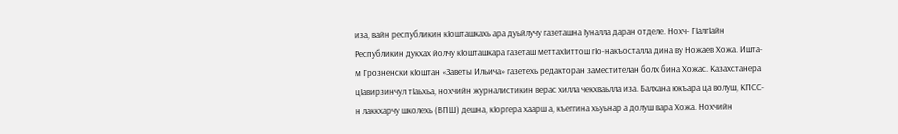иза, вайн республикин кIошташкахь ара дуьйлучу газеташна Iуналла даран отделе. Нохч- ГIалгIайн Республикин дукхах йолчу кIошташкара газеташ меттахIиттош гIо-накъосталла дина ву Ножаев Хожа. Ишта-м Грозненски кIоштан «Заветы Ильича» газетехь редакторан заместителан болх бина Хожас. Казахстанера цIавирзинчул тIаьхьа, нохчийн журналистикин верас хилла чекхваьлла иза. Балхана юкъара ца волуш, КПСС-н лаккхарчу школехь (ВПШ) дешна, кIоргера хаарш а, къеггина хьуьнар а долуш вара Хожа. Нохчийн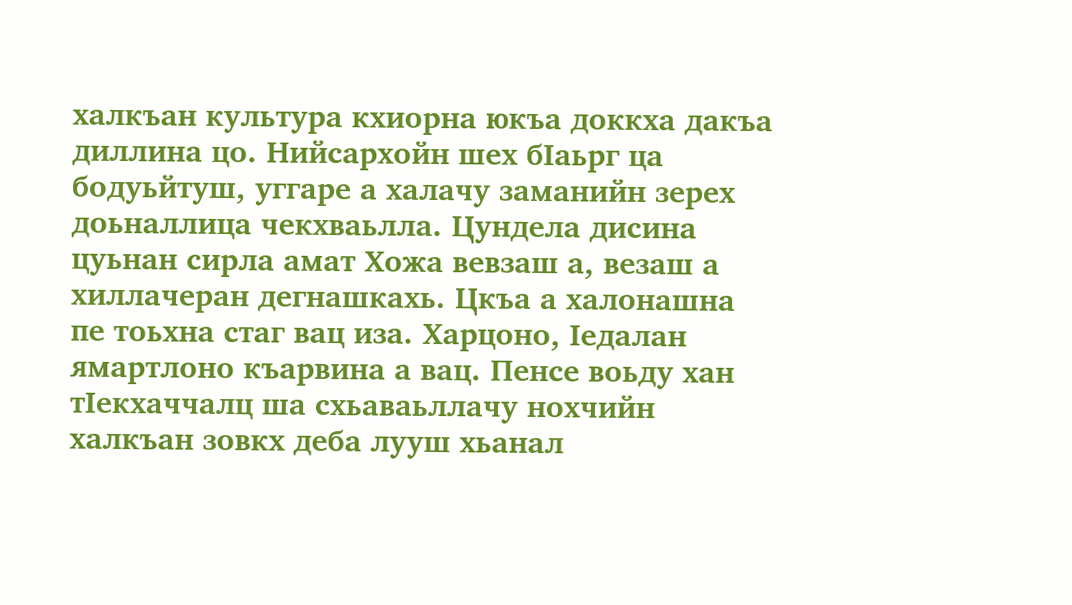халкъан культура кхиорна юкъа доккха дакъа диллина цо. Нийсархойн шех бIаьрг ца бодуьйтуш, уггаре а халачу заманийн зерех доьналлица чекхваьлла. Цундела дисина цуьнан сирла амат Хожа вевзаш а, везаш а хиллачеран дегнашкахь. Цкъа а халонашна пе тоьхна стаг вац иза. Харцоно, Iедалан ямартлоно къарвина а вац. Пенсе воьду хан тIекхаччалц ша схьаваьллачу нохчийн халкъан зовкх деба лууш хьанал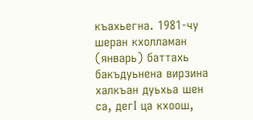къахьегна. 1981-чу шеран кхолламан (январь) баттахь бакъдуьнена вирзина халкъан дуьхьа шен са, дегI ца кхоош,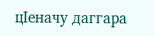цIеначу даггара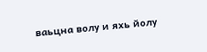ваьцна волу и яхь йолу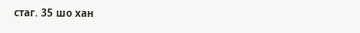стаг. 35 шо хан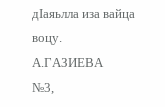дIаяьлла иза вайца воцу.
А.ГАЗИЕВА
№3,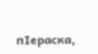пIераска,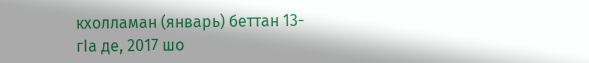кхолламан (январь) беттан 13-гIа де, 2017 шо